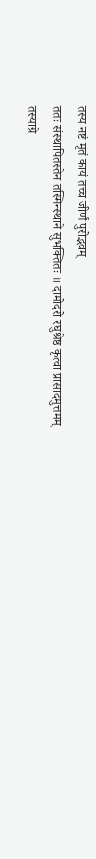तस्य नष्टं मृतं कायं तच्च जीर्णं पुरोद्भवम्
ततः संस्थापितस्तेन तस्मिन्स्थाने सुभक्तितः ॥ दामोदरो रघुश्रेष्ठ कृत्वा प्रासादमुत्तमम्
तस्याग्रे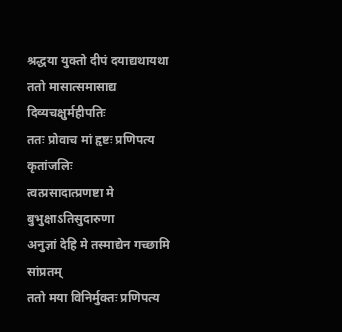श्रद्धया युक्तो दीपं दयाद्यथायथा
ततो मासात्समासाद्य दिव्यचक्षुर्महीपतिः
ततः प्रोवाच मां हृष्टः प्रणिपत्य कृतांजलिः
त्वत्प्रसादात्प्रणष्टा मे बुभुक्षाऽतिसुदारुणा
अनुज्ञां देहि मे तस्माद्येन गच्छामि सांप्रतम्
ततो मया विनिर्मुक्तः प्रणिपत्य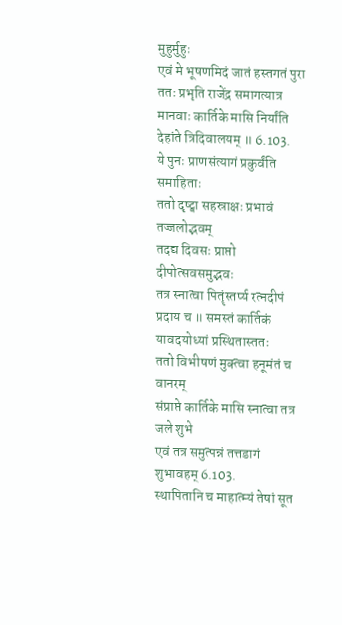मुहुर्मुहुः
एवं मे भूषणमिदं जातं हस्तगतं पुरा
ततः प्रभृति राजेंद्र समागत्यात्र मानवाः कार्तिके मासि निर्यांति देहांते त्रिदिवालयम् ॥ 6.103.
ये पुनः प्राणसंत्यागं प्रकुर्वंति समाहिताः
ततो दृष्ट्वा सहस्राक्षः प्रभावं तज्जलोद्भवम्
तदद्य दिवसः प्राप्तो दीपोत्सवसमुद्भवः
तत्र स्नात्वा पितॄंस्तर्प्य रत्नदीपं प्रदाय च ॥ समस्तं कार्तिकं यावदयोध्यां प्रस्थितास्ततः
ततो विभीषणं मुक्त्वा हनूमंतं च वानरम्
संप्राप्ते कार्तिके मासि स्नात्वा तत्र जले शुभे
एवं तत्र समुत्पन्नं तत्तडागं शुभावहम् 6.103.
स्थापितानि च माहात्म्यं तेषां सूत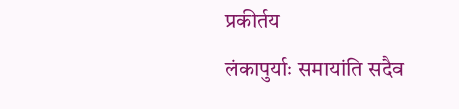प्रकीर्तय
लंकापुर्याः समायांति सदैव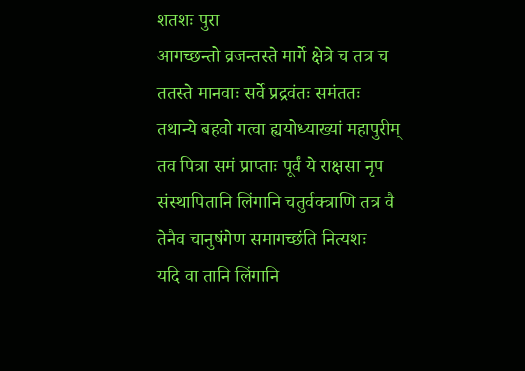शतशः पुरा
आगच्छन्तो व्रजन्तस्ते मार्गे क्षेत्रे च तत्र च
ततस्ते मानवाः सर्वे प्रद्रवंतः समंततः
तथान्ये बहवो गत्वा ह्ययोध्याख्यां महापुरीम्
तव पित्रा समं प्राप्ताः पूर्वं ये राक्षसा नृप
संस्थापितानि लिंगानि चतुर्वक्त्राणि तत्र वै
तेनैव चानुषंगेण समागच्छंति नित्यशः
यदि वा तानि लिंगानि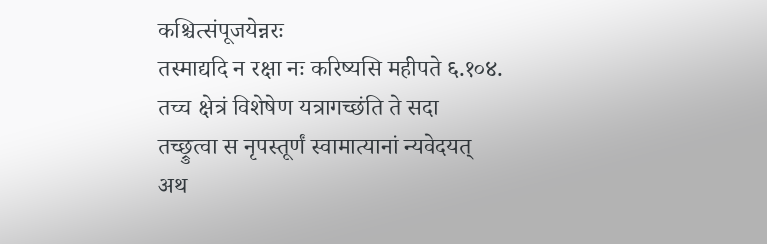कश्चित्संपूजयेन्नरः
तस्माद्यदि न रक्षा नः करिष्यसि महीपते ६.१०४.
तच्च क्षेत्रं विशेषेण यत्रागच्छंति ते सदा
तच्छ्रुत्वा स नृपस्तूर्णं स्वामात्यानां न्यवेदयत्
अथ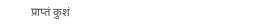प्राप्तं कुशं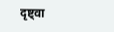दृष्ट्वा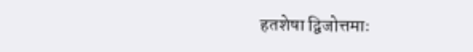हतशेषा द्विजोत्तमाः